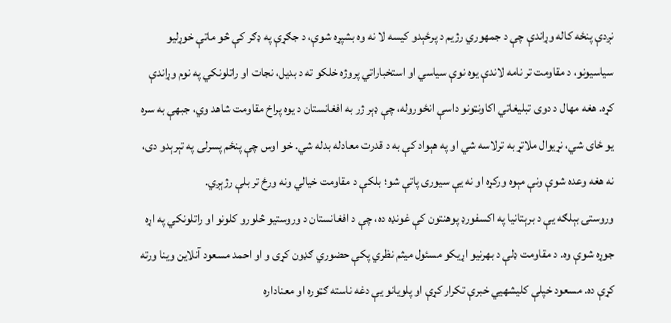نږدې پنځه کاله وړاندې چې د جمهوري رژیم د پرځېدو کیسه لا نه وه بشپړه شوې، د جګړې په ډګر کې څو ماتې خوړليو سیاسیونو، د مقاومت تر نامه لاندې یوه نوې سیاسي او استخباراتي پروژه خلکو ته د بدیل، نجات او راتلونکي په نوم وړاندې کړه. هغه مهال د دوی تبلیغاتي اکاونټونو داسې انځوروله، چې ډېر ژر به افغانستان د یوه پراخ مقاومت شاهد وي، جبهې به سره یو ځای شي، نړیوال ملاتړ به ترلاسه شي او په هېواد کې به د قدرت معادله بدله شي. خو اوس چې پنځم پسرلی په تېرېدو دی، نه هغه وعده شوې ونې مېوه ورکړه او نه یې سیوری پاتې شو؛ بلکې د مقاومت خیالي ونه ورځ تر بلې رژېږي.
وروستۍ بېلګه یې د برېتانیا په اکسفورډ پوهنتون کې غونډه ده، چې د افغانستان د وروستیو څلورو کلونو او راتلونکي په اړه جوړه شوې وه. د مقاومت ډلې د بهرنیو اړیکو مسئول میثم نظري پکې حضوري ګډون کړی و او احمد مسعود آنلاین وینا ورته کړې ده. مسعود خپلې کلیشهيي خبرې تکرار کړې او پلویانو یې دغه ناسته ګټوره او معناداره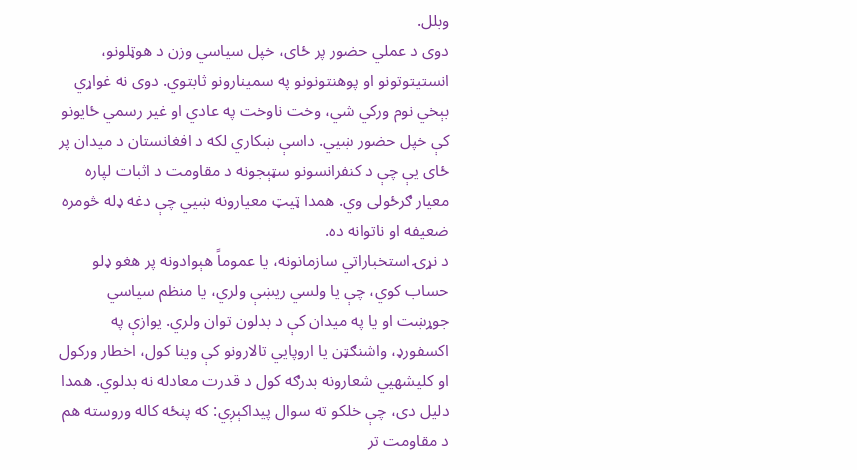وبلل.
دوی د عملي حضور پر ځای، خپل سیاسي وزن د هوټلونو، انستیتوتونو او پوهنتونونو په سمینارونو ثابتوي. دوی نه غواړي بېخي نوم ورکي شي، وخت ناوخت په عادي او غیر رسمي ځایونو کې خپل حضور ښيي. داسې ښکاري لکه د افغانستان د میدان پر ځای یې چې د کنفرانسونو سټېجونه د مقاومت د اثبات لپاره معیار ګرځولی وي. همدا ټیټ معیارونه ښيي چې دغه ډله څومره ضعیفه او ناتوانه ده.
د نړۍ استخباراتي سازمانونه، یا عموماً هېوادونه پر هغو ډلو حساب کوي، چې یا ولسي ریښې ولري، یا منظم سیاسي جوړښت او یا په میدان کې د بدلون توان ولري. یوازې په اکسفورډ، واشنګټن یا اروپايي تالارونو کې وینا کول، اخطار ورکول او کلیشهيي شعارونه بدرګه کول د قدرت معادله نه بدلوي. همدا دلیل دی، چې خلکو ته سوال پيداکېږي: که پنځه کاله وروسته هم د مقاومت تر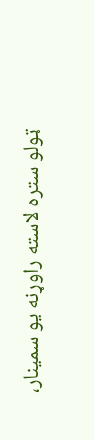ټولو ستره لاسته راوړنه یو سمینار،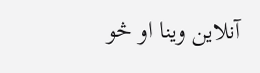آنلاین وینا او څو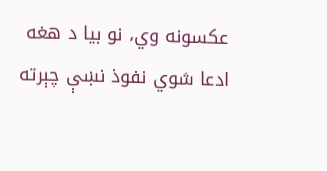عکسونه وي، نو بیا د هغه ادعا شوي نفوذ نښې چېرته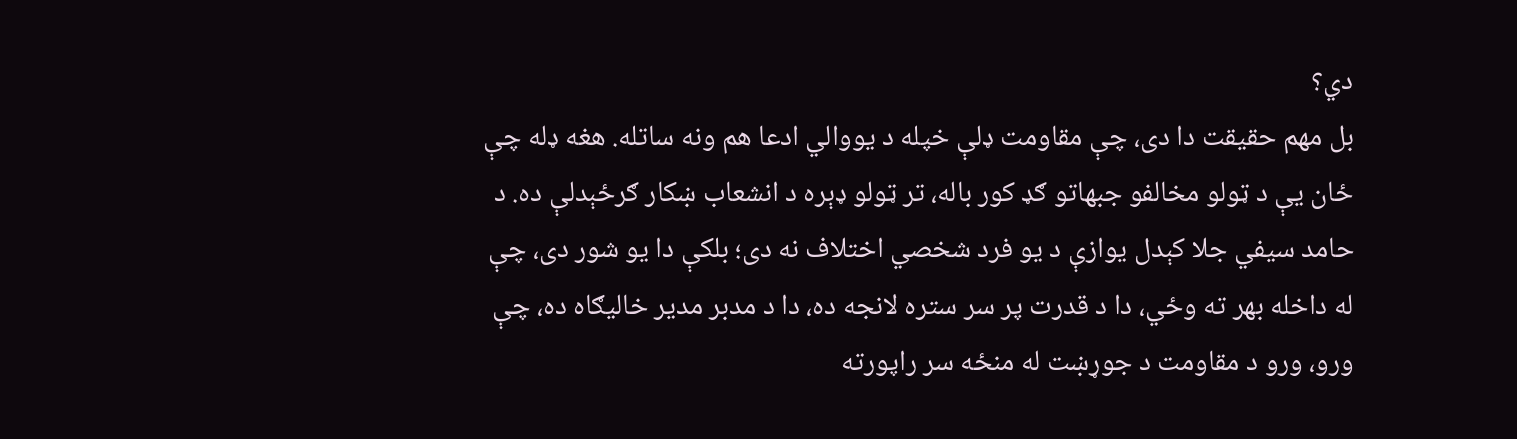دي؟
بل مهم حقیقت دا دی، چې مقاومت ډلې خپله د یووالي ادعا هم ونه ساتله. هغه ډله چې ځان یې د ټولو مخالفو جبهاتو ګډ کور باله، تر ټولو ډېره د انشعاب ښکار ګرځېدلې ده. د حامد سیفي جلا کېدل یوازې د یو فرد شخصي اختلاف نه دی؛ بلکې دا یو شور دی، چې له داخله بهر ته وځي، دا د قدرت پر سر ستره لانجه ده، دا د مدبر مدیر خالیګاه ده، چې ورو، ورو د مقاومت د جوړښت له منځه سر راپورته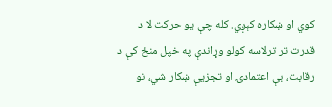کوي او ښکاره کېږي. کله چې یو حرکت لا د قدرت تر ترلاسه کولو وړاندې په خپل منځ کې د رقابت، بې اعتمادۍ او تجزیې ښکار شي، نو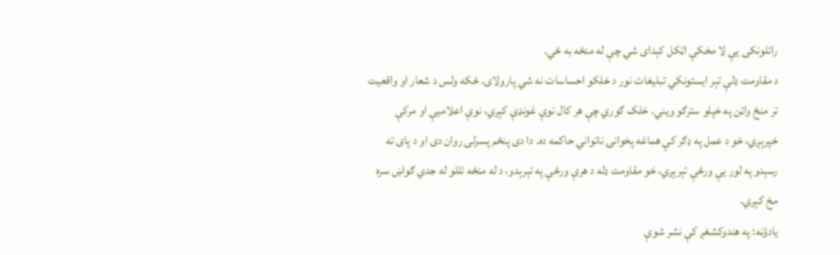راتلونکی یې لا مخکې اټکل کېدای شي چې له منځه به ځي.
د مقاومت ډلې تېر ایستونکي تبلیغات نور د خلکو احساسات نه شي پارولای. ځکه ولس د شعار او واقعیت تر منځ واټن په خپلو سترګو ویني. خلک ګوري چې هر کال نوې غونډې کېږي، نوې اعلامیې او مرکې خپرېږي، خو د عمل په ډګر کې هماغه پخوانۍ ناتواني حاکمه ده. دا دی پنځم پسرلی روان دی او د پای ته رسېدو په لور یې ورځې تېرېږي، خو مقاومت ډله د هرې ورځې په تېرېدو، د له منځه تللو له جدي ګواښ سره مخ کېږي.
یادؤنه: په هندوکشغږ کې نشر شوې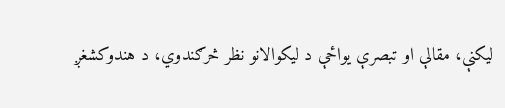لیکنې، مقالې او تبصرې یواځې د لیکوالانو نظر څرګندوي، د هندوکشغږ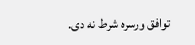توافق ورسره شرط نه دی.